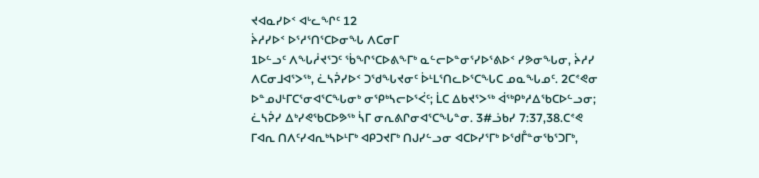ᔪᐊᓇᓯᐅᑉ ᐊᒡᓚᖏᑦ 12
ᔩᓱᓯᐅᑉ ᐅᕐᓱᕐᑎᕐᑕᐅᓂᖓ ᐱᑕᓂᒥ
1ᐅᓪᓗᑦ ᐱᖓᓲᔪᕐᑐᑦ ᖄᖏᕐᑕᐅᕕᖕᒥᒃ ᓇᓪᓕᐅᓐᓂᕐᓯᐅᕐᕕᐅᑉ ᓯᕗᓂᖓᓂ, ᔩᓱᓯ ᐱᑕᓂᒧᐊᕐᐳᖅ, ᓛᓴᕉᓯᐅᑉ ᑐᖁᖓᔪᓂᑦ ᐆᒻᒪᕐᑎᓚᐅᕐᑕᖓᑕ ᓄᓇᖓᓄᑦ. 2ᑕᕝᕙᓂ ᐅᓐᓄᒍᒻᒥᑕᕐᓂᐊᕐᑕᖓᓂᒃ ᓂᕿᒃᓴᓕᐅᕐᐹᑦ; ᒫᑕ ᐃᑲᔪᕐᐳᖅ ᐋᖅᑭᒃᓱᐃᖃᑕᐅᓪᓗᓂ; ᓛᓴᕉᓯ ᐃᒃᓯᕙᖃᑕᐅᕗᖅ ᓵᒥ ᓂᕆᕕᒋᓂᐊᕐᑕᖓᓐᓂ. 3#ᓘᑲᓯ 7:37,38.ᑕᕝᕙ ᒥᐊᕆ ᑎᐱᑦᓯᐊᕆᒃᓴᐅᒻᒥᒃ ᐊᑭᑐᔪᒥᒃ ᑎᒍᓯᓪᓗᓂ ᐊᑕᐅᓯᕐᒥᒃ ᐅᖁᒤᓐᓂᖃᕐᑐᒥᒃ,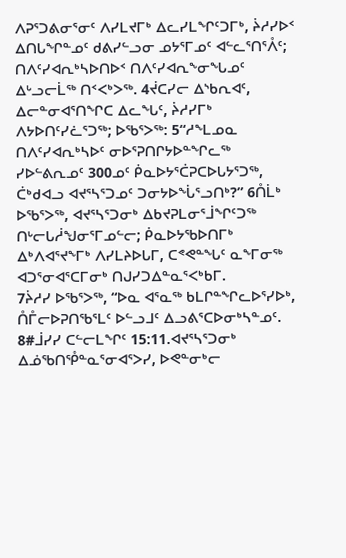ᐱᕈᕐᑐᕕᓂᕐᓂᑦ ᐱᓯᒪᔪᒥᒃ ᐃᓚᓯᒪᖏᑦᑐᒥᒃ, ᔩᓱᓯᐅᑉ ᐃᑎᒐᖏᓐᓄᑦ ᑯᕕᓯᓪᓗᓂ ᓄᔭᕐᒥᓄᑦ ᐊᓪᓚᕐᑎᕐᐰᑦ; ᑎᐱᑦᓯᐊᕆᒃᓴᐅᑎᐅᑉ ᑎᐱᑦᓯᐊᕆᖕᓂᖓᓄᑦ ᐃᒡᓗᓕᒫᖅ ᑎᑉᐸᒃᐳᖅ. 4ᔫᑕᓯᓕ ᐃᔅᑲᕆᐊᑦ, ᐃᓕᓐᓂᐊᕐᑎᖏᑕ ᐃᓚᖓᑦ, ᔩᓱᓯᒥᒃ ᐱᔭᐅᑎᑦᓯᓛᕐᑐᖅ; ᐅᖃᕐᐳᖅ: 5“ᓱᖕᒪᓄᓇ ᑎᐱᑦᓯᐊᕆᒃᓴᐅᑦ ᓂᐅᕐᕈᑎᒋᔭᐅᓐᖏᓚᖅ ᓯᐅᓪᕕᕆᓄᑦ 300ᓄᑦ ᑮᓇᐅᔭᕐᑖᕈᑕᐅᒐᔭᕐᑐᖅ, ᑖᒃᑯᐊᓗ ᐊᔪᕐᓴᕐᑐᓄᑦ ᑐᓂᔭᐅᖔᕐᓗᑎᒃ?” 6ᑍᒫᒃ ᐅᖃᕐᐳᖅ, ᐊᔪᕐᓴᕐᑐᓂᒃ ᐃᑲᔪᕈᒪᓂᕐᒨᖏᑦᑐᖅ ᑎᒡᓕᒐᓲᖑᓂᕐᒥᓄᓪᓕ; ᑮᓇᐅᔭᖃᐅᑎᒥᒃ ᐃᒃᐱᐊᕐᔪᖕᒥᒃ ᐱᓯᒪᔨᐅᒐᒥ, ᑕᕝᕙᓐᖓᑦ ᓇᖕᒥᓂᖅ ᐊᑐᕐᓂᐊᕐᑕᒥᓂᒃ ᑎᒍᓯᑐᐃᓐᓇᕐᐸᒃᑲᒥ.
7ᔩᓱᓯ ᐅᖃᕐᐳᖅ, “ᐅᓇ ᐊᕐᓇᖅ ᑲᒪᒋᓐᖏᓚᐅᕐᓯᐅᒃ, ᑍᒤᓕᐅᕈᑎᖃᕐᒪᑦ ᐅᓪᓗᒧᑦ ᐃᓗᕕᕐᑕᐅᓂᒃᓴᓐᓄᑦ. 8#ᒨᓯᓯ ᑕᓪᓕᒪᖏᑦ 15:11.ᐊᔪᕐᓴᕐᑐᓂᒃ ᐃᓅᖃᑎᕾᓐᓇᕐᓂᐊᕐᐳᓯ, ᐅᕙᓐᓂᒃᓕ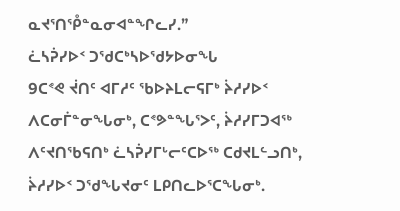ᓇᔪᕐᑎᕾᓐᓇᓂᐊᓐᖏᓚᓯ.”
ᓛᓴᕉᓯᐅᑉ ᑐᖁᑕᒃᓴᐅᖁᔭᐅᓂᖓ
9ᑕᕝᕙ ᔫᑎᑦ ᐊᒥᓱᑦ ᖃᐅᔨᒪᓕᕋᒥᒃ ᔩᓱᓯᐅᑉ ᐱᑕᓂᒦᓐᓂᖓᓂᒃ, ᑕᕝᕗᓐᖓᕐᐳᑦ, ᔩᓱᓯᒥᑐᐊᖅ ᐱᑦᔪᑎᖃᕋᑎᒃ ᓛᓴᕉᓯᒥᒡᓕᑦᑕᐅᖅ ᑕᑯᔪᒪᓪᓗᑎᒃ, ᔩᓱᓯᐅᑉ ᑐᖁᖓᔪᓂᑦ ᒪᑭᑎᓚᐅᕐᑕᖓᓂᒃ.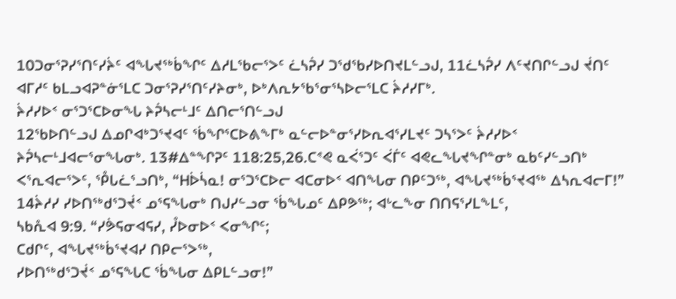10ᑐᓂᕐᕈᓯᕐᑎᑦᓯᔩᑦ ᐊᖓᔪᖅᑳᖏᑦ ᐃᓱᒪᖃᓕᕐᐳᑦ ᓛᓴᕉᓯ ᑐᖁᖃᓯᐅᑎᔪᒪᓪᓗᒍ, 11ᓛᓴᕉᓯ ᐱᑦᔪᑎᒋᓪᓗᒍ ᔫᑎᑦ ᐊᒥᓱᑦ ᑲᒪᓗᐊᕈᓐᓃᕐᒪᑕ ᑐᓂᕐᕈᓯᕐᑎᑦᓯᔨᓂᒃ, ᐅᒃᐱᕆᔭᖃᕐᓂᕐᓴᐅᓕᕐᒪᑕ ᔩᓱᓯᒥᒃ.
ᔩᓱᓯᐅᑉ ᓂᕐᑐᕐᑕᐅᓂᖓ ᔨᕉᓴᓕᒻᒧᑦ ᐃᑎᓕᕐᑎᓪᓗᒍ
12ᖃᐅᑎᓪᓗᒍ ᐃᓄᒋᐊᒃᑐᕐᔪᐊᑦ ᖄᖏᕐᑕᐅᕕᖕᒥᒃ ᓇᓪᓕᐅᓐᓂᕐᓯᐅᕆᐊᕐᓯᒪᔪᑦ ᑐᓴᕐᐳᑦ ᔩᓱᓯᐅᑉ ᔨᕉᓴᓕᒻᒧᐊᓕᕐᓂᖓᓂᒃ. 13#ᐃᓐᖏᕈᑦ 118:25,26.ᑕᕝᕙ ᓇᐹᕐᑐᑦ ᐹᒦᑦ ᐊᕙᓚᖓᔪᖏᓐᓂᒃ ᓇᑲᑦᓯᓪᓗᑎᒃ ᐸᕐᕆᐊᓕᕐᐳᑦ, ᕾᒐᓛᕐᓗᑎᒃ, “ᕼᐆᓵᓇ! ᓂᕐᑐᕐᑕᐅᓕ ᐊᑕᓂᐅᑉ ᐊᑎᖓᓂ ᑎᑭᑦᑐᖅ, ᐊᖓᔪᖅᑳᕐᔪᐊᖅ ᐃᓴᕆᐊᓕᒥ!”
14ᔩᓱᓯ ᓯᐅᑎᖅᑯᕐᑐᔫᑉ ᓄᕐᕋᖓᓂᒃ ᑎᒍᓯᓪᓗᓂ ᖄᖓᓄᑦ ᐃᑭᕗᖅ; ᐊᒡᓚᖕᓂ ᑎᑎᕋᕐᓯᒪᖕᒪᑦ,
ᓴᑲᕅᐊ 9:9. “ᓯᕘᕋᓂᐊᕋᓯ, ᓮᐅᓂᐅᑉ ᐸᓂᖏᑦ;
ᑕᑯᒋᑦ, ᐊᖓᔪᖅᑳᕐᔪᐊᓯ ᑎᑭᓕᕐᐳᖅ,
ᓯᐅᑎᖅᑯᕐᑐᔫᑉ ᓄᕐᕋᖓᑕ ᖄᖓᓂ ᐃᑭᒪᓪᓗᓂ!”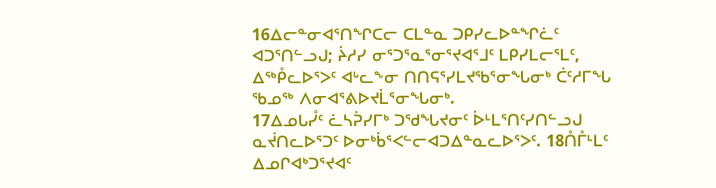16ᐃᓕᓐᓂᐊᕐᑎᖏᑕᓕ ᑕᒪᓐᓇ ᑐᑭᓯᓚᐅᓐᖏᓛᑦ ᐊᑐᕐᑎᓪᓗᒍ; ᔩᓱᓯ ᓂᕐᑐᕐᓇᕐᓂᕐᔪᐊᕐᒧᑦ ᒪᑭᓯᒪᓕᕐᒪᑦ, ᐃᖅᑬᓚᐅᕐᐳᑦ ᐊᒡᓚᖕᓂ ᑎᑎᕋᕐᓯᒪᔪᖃᕐᓂᖓᓂᒃ ᑖᑦᓱᒥᖓ ᖃᓄᖅ ᐱᓂᐊᕐᕕᐅᔪᒫᕐᓂᖓᓂᒃ.
17ᐃᓄᒐᓮᑦ ᓛᓴᕉᓯᒥᒃ ᑐᖁᖓᔪᓂᑦ ᐆᒻᒪᕐᑎᑦᓯᑎᓪᓗᒍ ᓇᔫᑎᓚᐅᕐᑐᑦ ᐅᓂᒃᑳᕐᐸᓪᓕᐊᑐᐃᓐᓇᓚᐅᕐᐳᑦ. 18ᑍᒤᒻᒪᑦ ᐃᓄᒋᐊᒃᑐᕐᔪᐊᑦ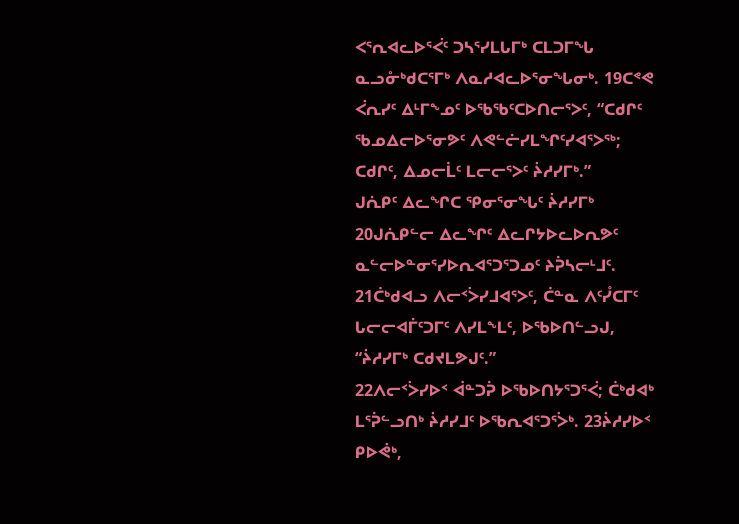ᐸᕐᕆᐊᓚᐅᕐᐹᑦ ᑐᓴᕐᓯᒪᒐᒥᒃ ᑕᒪᑐᒥᖓ ᓇᓗᓁᒃᑯᑕᕐᒥᒃ ᐱᓇᓱᐊᓚᐅᕐᓂᖓᓂᒃ. 19ᑕᕝᕙ ᐹᕆᓯᑦ ᐃᒻᒥᖕᓄᑦ ᐅᖃᖃᑦᑕᐅᑎᓕᕐᐳᑦ, “ᑕᑯᒋᑦ ᖃᓄᐃᓕᐅᕐᓂᕗᑦ ᐱᕙᓪᓖᓯᒪᖏᑦᓯᐊᕐᐳᖅ; ᑕᑯᒋᑦ, ᐃᓄᓕᒫᑦ ᒪᓕᓕᕐᐳᑦ ᔩᓱᓯᒥᒃ.”
ᒍᕇᑭᑦ ᐃᓚᖏᑕ ᕿᓂᕐᓂᖓᑦ ᔩᓱᓯᒥᒃ
20ᒍᕇᑭᓪᓕ ᐃᓚᖏᑦ ᐃᓚᒋᔭᐅᓚᐅᕆᕗᑦ ᓇᓪᓕᐅᓐᓂᕐᓯᐅᕆᐊᕐᑐᕐᑐᓄᑦ ᔨᕉᓴᓕᒻᒧᑦ. 21ᑖᒃᑯᐊᓗ ᐱᓕᑉᐴᓯᒧᐊᕐᐳᑦ, ᑖᓐᓇ ᐱᑦᓮᑕᒥᑦ ᒐᓕᓕᐊᒦᑦᑐᒥᑦ ᐱᓯᒪᖕᒪᑦ, ᐅᖃᐅᑎᓪᓗᒍ, “ᔩᓱᓯᒥᒃ ᑕᑯᔪᒪᕗᒍᑦ.”
22ᐱᓕᑉᐴᓯᐅᑉ ᐋᓐᑐᕉ ᐅᖃᐅᑎᔭᕐᑐᕐᐹ; ᑖᒃᑯᐊᒃ ᒪᕐᕉᓪᓗᑎᒃ ᔩᓱᓯᒧᑦ ᐅᖃᕆᐊᕐᑐᕐᐴᒃ. 23ᔩᓱᓯᐅᑉ ᑭᐅᕚᒃ,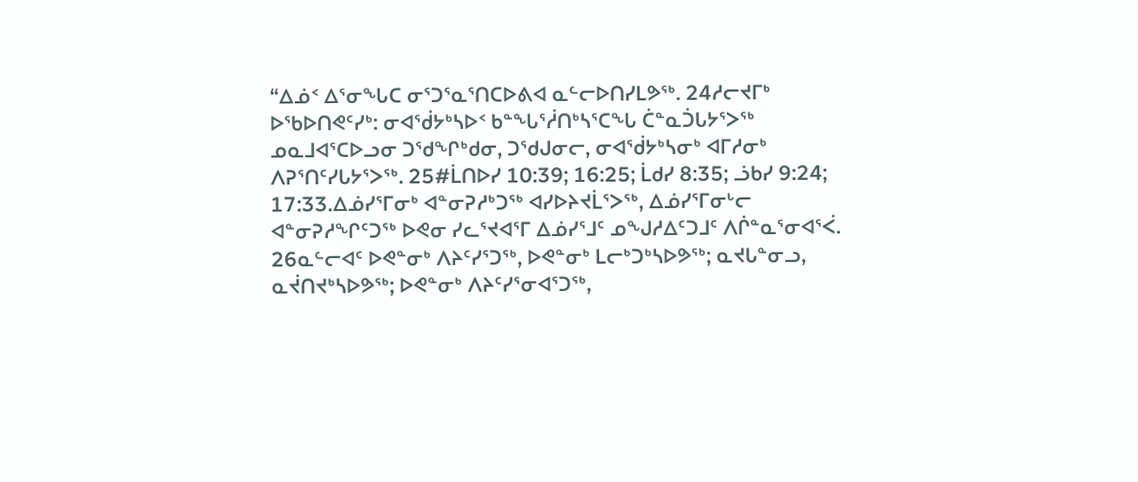“ᐃᓅᑉ ᐃᕐᓂᖓᑕ ᓂᕐᑐᕐᓇᕐᑎᑕᐅᕕᐊ ᓇᓪᓕᐅᑎᓯᒪᕗᖅ. 24ᓱᓕᔪᒥᒃ ᐅᖃᐅᑎᕙᑦᓯᒃ: ᓂᐊᖂᔭᒃᓴᐅᑉ ᑲᓐᖓᕐᓲᑎᒃᓴᕐᑕᖓ ᑖᓐᓇᑑᒐᔭᕐᐳᖅ ᓄᓇᒧᐊᕐᑕᐅᓗᓂ ᑐᖁᖏᒃᑯᓂ, ᑐᖁᒍᓂᓕ, ᓂᐊᖂᔭᒃᓴᓂᒃ ᐊᒥᓱᓂᒃ ᐱᕈᕐᑎᑦᓯᒐᔭᕐᐳᖅ. 25#ᒫᑎᐅᓯ 10:39; 16:25; ᒫᑯᓯ 8:35; ᓘᑲᓯ 9:24; 17:33.ᐃᓅᓯᕐᒥᓂᒃ ᐊᓐᓂᕈᓱᒃᑐᖅ ᐊᓯᐅᔨᔪᒫᕐᐳᖅ, ᐃᓅᓯᕐᒥᓂᒡᓕ ᐊᓐᓂᕈᓱᖏᑦᑐᖅ ᐅᕙᓂ ᓯᓚᕐᔪᐊᕐᒥ ᐃᓅᓯᕐᒧᑦ ᓄᖑᓱᐃᑦᑐᒧᑦ ᐱᒌᓐᓇᕐᓂᐊᕐᐹ. 26ᓇᓪᓕᐊᑦ ᐅᕙᓐᓂᒃ ᐱᔨᑦᓯᕐᑐᖅ, ᐅᕙᓐᓂᒃ ᒪᓕᒃᑐᒃᓴᐅᕗᖅ; ᓇᔪᒐᓐᓂᓗ, ᓇᔫᑎᔪᒃᓴᐅᕗᖅ; ᐅᕙᓐᓂᒃ ᐱᔨᑦᓯᕐᓂᐊᕐᑐᖅ,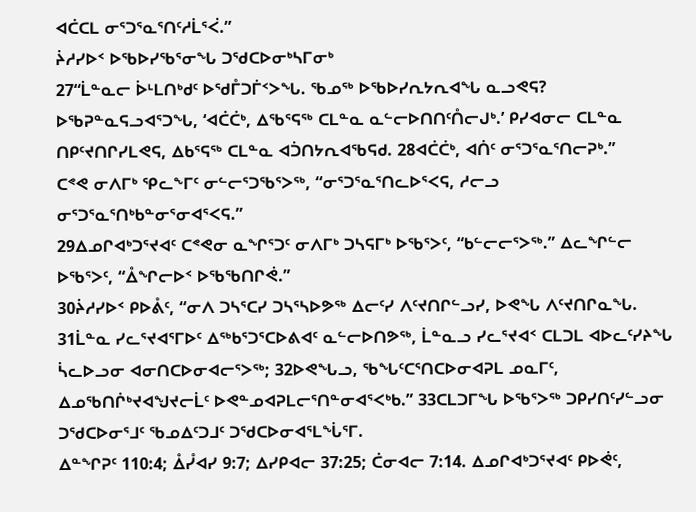ᐊᑖᑕᒪ ᓂᕐᑐᕐᓇᕐᑎᑦᓱᒫᕐᐹ.”
ᔩᓱᓯᐅᑉ ᐅᖃᐅᓯᖃᕐᓂᖓ ᑐᖁᑕᐅᓂᒃᓴᒥᓂᒃ
27“ᒫᓐᓇᓕ ᐆᒻᒪᑎᒃᑯᑦ ᐅᖁᒤᑐᒦᑉᐳᖓ. ᖃᓄᖅ ᐅᖃᐅᓯᕆᔭᕆᐊᖓ ᓇᓗᕙᕋ? ᐅᖃᕈᓐᓇᕋᓗᐊᕐᑐᖓ, ‘ᐊᑖᑖᒃ, ᐃᖃᕐᕋᖅ ᑕᒪᓐᓇ ᓇᓪᓕᐅᑎᑎᑦᑍᓕᒍᒃ.’ ᑭᓯᐊᓂᓕ ᑕᒪᓐᓇ ᑎᑭᑦᔪᑎᒋᓯᒪᕙᕋ, ᐃᑲᕐᕋᖅ ᑕᒪᓐᓇ ᐊᑑᑎᔭᕆᐊᖃᕋᑯ. 28ᐊᑖᑖᒃ, ᐊᑏᑦ ᓂᕐᑐᕐᓇᕐᑎᓕᕈᒃ.”
ᑕᕝᕙ ᓂᐱᒥᒃ ᕿᓚᖕᒥᑦ ᓂᓪᓕᕐᑐᖃᕐᐳᖅ, “ᓂᕐᑐᕐᓇᕐᑎᓚᐅᕐᐸᕋ, ᓱᓕᓗ ᓂᕐᑐᕐᓇᕐᑎᒃᑲᓐᓂᕐᓂᐊᕐᐸᕋ.”
29ᐃᓄᒋᐊᒃᑐᕐᔪᐊᑦ ᑕᕝᕙᓂ ᓇᖏᕐᑐᑦ ᓂᐱᒥᒃ ᑐᓴᕋᒥᒃ ᐅᖃᕐᐳᑦ, “ᑲᓪᓕᓕᕐᐳᖅ.” ᐃᓚᖏᓪᓕ ᐅᖃᕐᐳᑦ, “ᐂᖏᓕᐅᑉ ᐅᖃᖃᑎᒋᕚ.”
30ᔩᓱᓯᐅᑉ ᑭᐅᕔᑦ, “ᓂᐱ ᑐᓴᕐᑕᓯ ᑐᓴᕐᓴᐅᕗᖅ ᐃᓕᑦᓯ ᐱᑦᔪᑎᒋᓪᓗᓯ, ᐅᕙᖓ ᐱᑦᔪᑎᒋᓇᖓ. 31ᒫᓐᓇ ᓯᓚᕐᔪᐊᕐᒥᐅᑦ ᐃᖅᑲᕐᑐᕐᑕᐅᕕᐊᑦ ᓇᓪᓕᐅᑎᕗᖅ, ᒫᓐᓇᓗ ᓯᓚᕐᔪᐊᑉ ᑕᒪᑐᒪ ᐊᐅᓚᑦᓯᔨᖓ ᓵᓚᐅᓗᓂ ᐊᓂᑎᑕᐅᓂᐊᓕᕐᐳᖅ; 32ᐅᕙᖓᓗ, ᖃᖓᑦᑕᕐᑎᑕᐅᓂᐊᕈᒪ ᓄᓇᒥᑦ, ᐃᓄᖃᑎᒌᒃᔪᐊᖑᔪᓕᒫᑦ ᐅᕙᓐᓄᐊᕈᒪᓕᕐᑎᓐᓂᐊᕐᐸᒃᑲ.” 33ᑕᒪᑐᒥᖓ ᐅᖃᕐᐳᖅ ᑐᑭᓯᑎᑦᓯᓪᓗᓂ ᑐᖁᑕᐅᓂᕐᒧᑦ ᖃᓄᐃᑦᑐᒧᑦ ᑐᖁᑕᐅᓂᐊᕐᒪᖔᕐᒥ.
ᐃᓐᖏᕈᑦ 110:4; ᐂᓮᐊᓯ 9:7; ᐃᓯᑭᐊᓕ 37:25; ᑖᓂᐊᓕ 7:14. ᐃᓄᒋᐊᒃᑐᕐᔪᐊᑦ ᑭᐅᕚᑦ,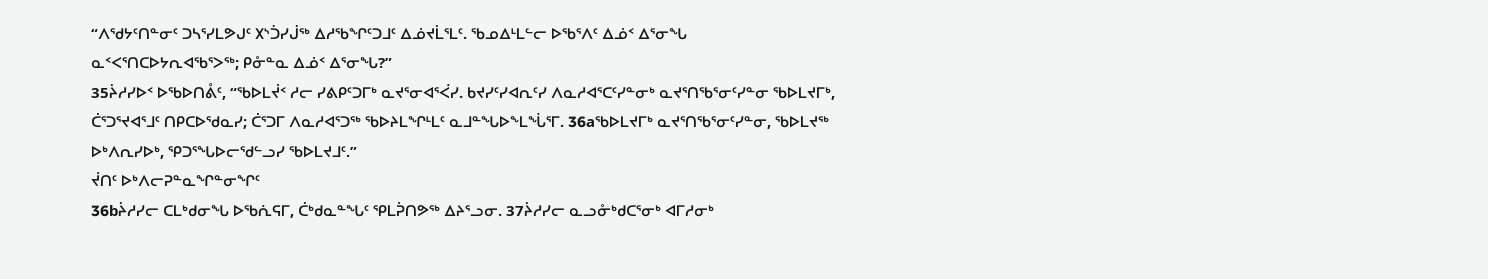“ᐱᖁᔭᑦᑎᓐᓂᑦ ᑐᓴᕐᓯᒪᕗᒍᑦ ᙭ᔅᑑᓯᒎᖅ ᐃᓱᖃᖏᑦᑐᒧᑦ ᐃᓅᔪᒫᕐᒪᑦ. ᖃᓄᐃᒻᒪᓪᓕ ᐅᖃᕐᐱᑦ ᐃᓅᑉ ᐃᕐᓂᖓ ᓇᑉᐸᕐᑎᑕᐅᔭᕆᐊᖃᕐᐳᖅ; ᑭᓁᓐᓇ ᐃᓅᑉ ᐃᕐᓂᖓ?”
35ᔩᓱᓯᐅᑉ ᐅᖃᐅᑎᕔᑦ, “ᖃᐅᒪᔫᑉ ᓱᓕ ᓯᕕᑭᑦᑐᒥᒃ ᓇᔪᕐᓂᐊᕐᐹᓯ. ᑲᔪᓯᑦᓯᐊᕆᑦᓯ ᐱᓇᓱᐊᕐᑕᑦᓯᓐᓂᒃ ᓇᔪᕐᑎᖃᕐᓂᑦᓯᓐᓂ ᖃᐅᒪᔪᒥᒃ, ᑖᕐᑐᕐᔪᐊᕐᒧᑦ ᑎᑭᑕᐅᖁᓇᓯ; ᑖᕐᑐᒥ ᐱᓇᓱᐊᕐᑐᖅ ᖃᐅᔨᒪᖏᒻᒪᑦ ᓇᒧᓐᖓᐅᖕᒪᖔᕐᒥ. 36aᖃᐅᒪᔪᒥᒃ ᓇᔪᕐᑎᖃᕐᓂᑦᓯᓐᓂ, ᖃᐅᒪᔪᖅ ᐅᒃᐱᕆᓯᐅᒃ, ᕿᑐᕐᖓᐅᓕᖁᓪᓗᓯ ᖃᐅᒪᔪᒧᑦ.”
ᔫᑎᑦ ᐅᒃᐱᓕᕈᓐᓇᖏᓐᓂᖏᑦ
36bᔩᓱᓯᓕ ᑕᒪᒃᑯᓂᖓ ᐅᖃᕇᕋᒥ, ᑖᒃᑯᓇᓐᖓᑦ ᕿᒪᕉᑎᕗᖅ ᐃᔨᕐᓗᓂ. 37ᔩᓱᓯᓕ ᓇᓗᓁᒃᑯᑕᕐᓂᒃ ᐊᒥᓱᓂᒃ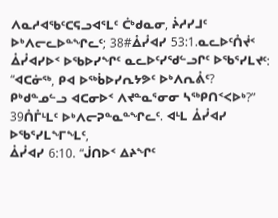ᐱᓇᓱᐊᖃᑦᑕᕋᓗᐊᕐᒪᑦ ᑖᒃᑯᓇᓂ, ᔩᓱᓯᒧᑦ ᐅᒃᐱᓕᓚᐅᓐᖏᓚᑦ; 38#ᐂᓮᐊᓯ 53:1.ᓇᓚᐅᑦᑍᔫᑉ ᐂᓮᐊᓯᐅᑉ ᐅᖃᐅᓯᖏᑦ ᓇᓚᐅᑦᓯᖁᓪᓗᒋᑦ ᐅᖃᕐᓯᒪᔪᑦ:
“ᐊᑕᓃᖅ, ᑭᐊ ᐅᖅᑳᐅᓯᕆᔭᕗᑦ ᐅᒃᐱᕆᕔᑦ?
ᑭᒃᑯᓐᓄᓪᓗ ᐊᑕᓂᐅᑉ ᐱᔪᓐᓇᕐᓂᓂ ᓴᖅᑭᑎᑉᐸᐅᒃ?”
39ᑍᒤᒻᒪᑦ ᐅᒃᐱᓕᕈᓐᓇᓐᖏᓚᑦ. ᐊᒻᒪ ᐂᓮᐊᓯ ᐅᖃᕐᓯᒪᖕᒥᖕᒪᑦ,
ᐂᓮᐊᓯ 6:10. “ᒎᑎᐅᑉ ᐃᔨᖏᑦ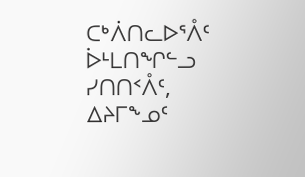ᑕᒃᐲᑎᓚᐅᕐᐰᑦ ᐆᒻᒪᑎᖏᓪᓗ ᓯᑎᑎᑉᐰᑦ,
ᐃᔨᒥᖕᓄᑦ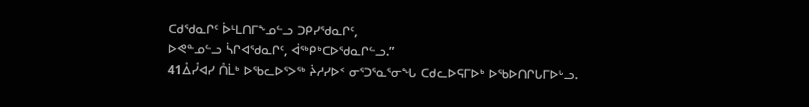ᑕᑯᖁᓇᒋᑦ ᐆᒻᒪᑎᒥᖕᓄᓪᓗ ᑐᑭᓯᖁᓇᒋᑦ,
ᐅᕙᓐᓄᓪᓗ ᓵᒋᐊᖁᓇᒋᑦ, ᐋᖅᑭᒃᑕᐅᖁᓇᒋᓪᓗ.”
41ᐂᓮᐊᓯ ᑍᒫᒃ ᐅᖃᓚᐅᕐᐳᖅ ᔩᓱᓯᐅᑉ ᓂᕐᑐᕐᓇᕐᓂᖓ ᑕᑯᓚᐅᕋᒥᐅᒃ ᐅᖃᐅᑎᒋᒐᒥᐅᒡᓗ.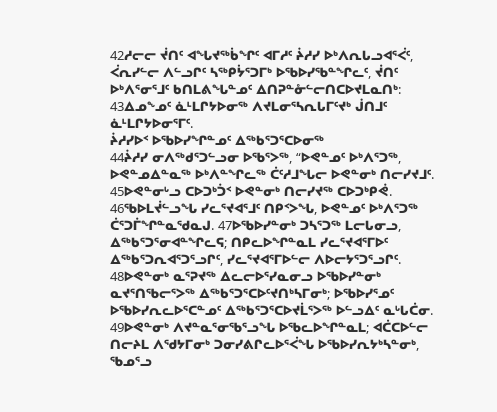42ᓱᓕᓕ ᔫᑎᑦ ᐊᖓᔪᖅᑳᖏᑦ ᐊᒥᓱᑦ ᔩᓱᓯ ᐅᒃᐱᕆᒐᓗᐊᕐᐹᑦ, ᐹᕆᓯᓪᓕ ᐱᓪᓗᒋᑦ ᓴᖅᑭᔮᕐᑐᒥᒃ ᐅᖃᐅᓯᖃᓐᖏᓚᑦ, ᔫᑎᑦ ᐅᒃᐱᕐᓂᕐᒧᑦ ᑲᑎᒪᕕᖓᓐᓄᑦ ᐃᑎᕈᓐᓁᓪᓕᑎᑕᐅᔪᒪᓇᑎᒃ: 43ᐃᓄᖕᓄᑦ ᓈᒻᒪᒋᔭᐅᓂᖅ ᐱᔪᒪᓂᕐᓴᕆᒐᒥᑦᔪᒃ ᒎᑎᒧᑦ ᓈᒻᒪᒋᔭᐅᓂᕐᒥᑦ.
ᔩᓱᓯᐅᑉ ᐅᖃᐅᓯᖏᓐᓄᑦ ᐃᖅᑲᕐᑐᕐᑕᐅᓂᖅ
44ᔩᓱᓯ ᓂᐱᖅᑯᕐᑐᓪᓗᓂ ᐅᖃᕐᐳᖅ, “ᐅᕙᓐᓄᑦ ᐅᒃᐱᕐᑐᖅ, ᐅᕙᓐᓄᐃᓐᓇᖅ ᐅᒃᐱᓐᖏᓚᖅ ᑖᑦᓱᒧᖓᓕ ᐅᕙᓐᓂᒃ ᑎᓕᓯᔪᒧᑦ. 45ᐅᕙᓐᓂᒡᓗ ᑕᐅᑐᒃᑑᑉ ᐅᕙᓐᓂᒃ ᑎᓕᓯᔪᖅ ᑕᐅᑐᒃᑭᕚ. 46ᖃᐅᒪᔫᓪᓗᖓ ᓯᓚᕐᔪᐊᕐᒧᑦ ᑎᑭᑉᐳᖓ, ᐅᕙᓐᓄᑦ ᐅᒃᐱᕐᑐᖅ ᑖᕐᑐᒦᖏᓐᓇᖁᓇᒍ. 47ᐅᖃᐅᓯᓐᓂᒃ ᑐᓴᕐᑐᖅ ᒪᓕᒐᓂᓗ, ᐃᖅᑲᕐᑐᕐᓂᐊᓐᖏᓚᕋ; ᑎᑭᓚᐅᖏᓐᓇᒪ ᓯᓚᕐᔪᐊᕐᒥᐅᑦ ᐃᖅᑲᕐᑐᕆᐊᕐᑐᕐᓗᒋᑦ, ᓯᓚᕐᔪᐊᕐᒥᐅᓪᓕ ᐱᐅᓕᔭᕐᑐᕐᓗᒋᑦ. 48ᐅᕙᓐᓂᒃ ᓇᕐᕈᔪᖅ ᐃᓚᓕᐅᕐᓯᓇᓂᓗ ᐅᖃᐅᓯᓐᓂᒃ ᓇᔪᕐᑎᖃᓕᕐᐳᖅ ᐃᖅᑲᕐᑐᕐᑕᐅᑦᔪᑎᒃᓴᒥᓂᒃ; ᐅᖃᐅᓯᕐᓄᑦ ᐅᖃᐅᓯᕆᓚᐅᕐᑕᓐᓄᑦ ᐃᖅᑲᕐᑐᕐᑕᐅᔪᒫᕐᐳᖅ ᐅᓪᓗᐃᑦ ᓇᒡᒐᑖᓂ. 49ᐅᕙᓐᓂᒃ ᐱᔪᓐᓇᕐᓂᖃᕐᓗᖓ ᐅᖃᓚᐅᖏᓐᓇᒪ; ᐊᑖᑕᐅᓪᓕ ᑎᓕᔨᒪ ᐱᖁᔭᒥᓂᒃ ᑐᓂᓯᕕᒋᓚᐅᕐᐹᖓ ᐅᖃᐅᓯᕆᔭᒃᓴᓐᓂᒃ, ᖃᓄᕐᓗ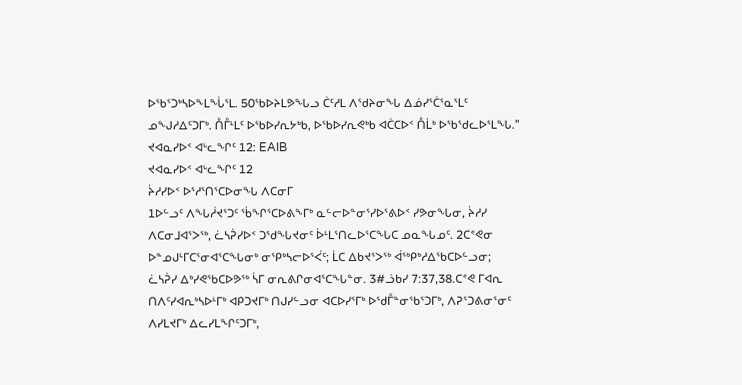ᐅᖃᕐᑐᒃᓴᐅᖕᒪᖔᕐᒪ. 50ᖃᐅᔨᒪᕗᖓᓗ ᑖᑦᓱᒪ ᐱᖁᔨᓂᖓ ᐃᓅᓯᕐᑖᕐᓇᕐᒪᑦ ᓄᖑᓱᐃᑦᑐᒥᒃ. ᑍᒤᒻᒪᑦ ᐅᖃᐅᓯᕆᔭᒃᑲ, ᐅᖃᐅᓯᕆᕙᒃᑲ ᐊᑖᑕᐅᑉ ᑍᒫᒃ ᐅᖃᖁᓚᐅᕐᒪᖓ.”
ᔪᐊᓇᓯᐅᑉ ᐊᒡᓚᖏᑦ 12: EAIB
ᔪᐊᓇᓯᐅᑉ ᐊᒡᓚᖏᑦ 12
ᔩᓱᓯᐅᑉ ᐅᕐᓱᕐᑎᕐᑕᐅᓂᖓ ᐱᑕᓂᒥ
1ᐅᓪᓗᑦ ᐱᖓᓲᔪᕐᑐᑦ ᖄᖏᕐᑕᐅᕕᖕᒥᒃ ᓇᓪᓕᐅᓐᓂᕐᓯᐅᕐᕕᐅᑉ ᓯᕗᓂᖓᓂ, ᔩᓱᓯ ᐱᑕᓂᒧᐊᕐᐳᖅ, ᓛᓴᕉᓯᐅᑉ ᑐᖁᖓᔪᓂᑦ ᐆᒻᒪᕐᑎᓚᐅᕐᑕᖓᑕ ᓄᓇᖓᓄᑦ. 2ᑕᕝᕙᓂ ᐅᓐᓄᒍᒻᒥᑕᕐᓂᐊᕐᑕᖓᓂᒃ ᓂᕿᒃᓴᓕᐅᕐᐹᑦ; ᒫᑕ ᐃᑲᔪᕐᐳᖅ ᐋᖅᑭᒃᓱᐃᖃᑕᐅᓪᓗᓂ; ᓛᓴᕉᓯ ᐃᒃᓯᕙᖃᑕᐅᕗᖅ ᓵᒥ ᓂᕆᕕᒋᓂᐊᕐᑕᖓᓐᓂ. 3#ᓘᑲᓯ 7:37,38.ᑕᕝᕙ ᒥᐊᕆ ᑎᐱᑦᓯᐊᕆᒃᓴᐅᒻᒥᒃ ᐊᑭᑐᔪᒥᒃ ᑎᒍᓯᓪᓗᓂ ᐊᑕᐅᓯᕐᒥᒃ ᐅᖁᒤᓐᓂᖃᕐᑐᒥᒃ, ᐱᕈᕐᑐᕕᓂᕐᓂᑦ ᐱᓯᒪᔪᒥᒃ ᐃᓚᓯᒪᖏᑦᑐᒥᒃ,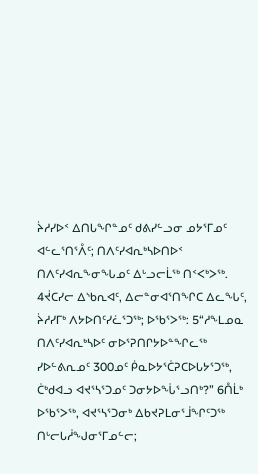ᔩᓱᓯᐅᑉ ᐃᑎᒐᖏᓐᓄᑦ ᑯᕕᓯᓪᓗᓂ ᓄᔭᕐᒥᓄᑦ ᐊᓪᓚᕐᑎᕐᐰᑦ; ᑎᐱᑦᓯᐊᕆᒃᓴᐅᑎᐅᑉ ᑎᐱᑦᓯᐊᕆᖕᓂᖓᓄᑦ ᐃᒡᓗᓕᒫᖅ ᑎᑉᐸᒃᐳᖅ. 4ᔫᑕᓯᓕ ᐃᔅᑲᕆᐊᑦ, ᐃᓕᓐᓂᐊᕐᑎᖏᑕ ᐃᓚᖓᑦ, ᔩᓱᓯᒥᒃ ᐱᔭᐅᑎᑦᓯᓛᕐᑐᖅ; ᐅᖃᕐᐳᖅ: 5“ᓱᖕᒪᓄᓇ ᑎᐱᑦᓯᐊᕆᒃᓴᐅᑦ ᓂᐅᕐᕈᑎᒋᔭᐅᓐᖏᓚᖅ ᓯᐅᓪᕕᕆᓄᑦ 300ᓄᑦ ᑮᓇᐅᔭᕐᑖᕈᑕᐅᒐᔭᕐᑐᖅ, ᑖᒃᑯᐊᓗ ᐊᔪᕐᓴᕐᑐᓄᑦ ᑐᓂᔭᐅᖔᕐᓗᑎᒃ?” 6ᑍᒫᒃ ᐅᖃᕐᐳᖅ, ᐊᔪᕐᓴᕐᑐᓂᒃ ᐃᑲᔪᕈᒪᓂᕐᒨᖏᑦᑐᖅ ᑎᒡᓕᒐᓲᖑᓂᕐᒥᓄᓪᓕ;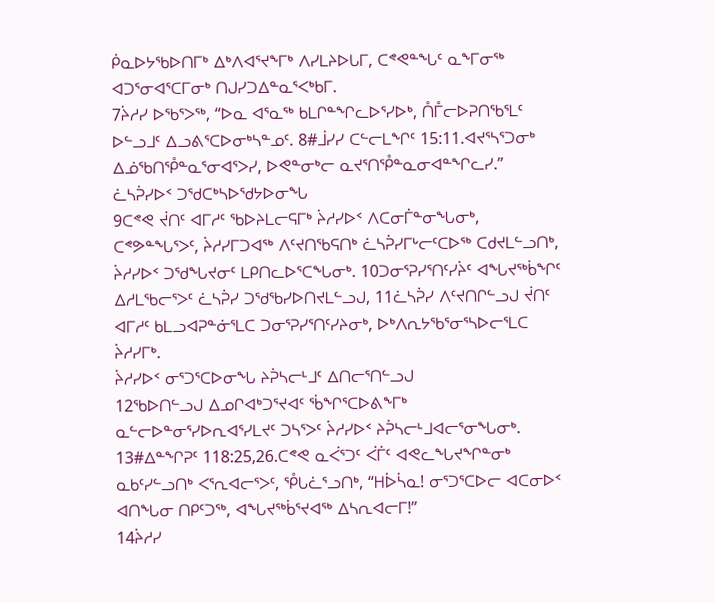ᑮᓇᐅᔭᖃᐅᑎᒥᒃ ᐃᒃᐱᐊᕐᔪᖕᒥᒃ ᐱᓯᒪᔨᐅᒐᒥ, ᑕᕝᕙᓐᖓᑦ ᓇᖕᒥᓂᖅ ᐊᑐᕐᓂᐊᕐᑕᒥᓂᒃ ᑎᒍᓯᑐᐃᓐᓇᕐᐸᒃᑲᒥ.
7ᔩᓱᓯ ᐅᖃᕐᐳᖅ, “ᐅᓇ ᐊᕐᓇᖅ ᑲᒪᒋᓐᖏᓚᐅᕐᓯᐅᒃ, ᑍᒤᓕᐅᕈᑎᖃᕐᒪᑦ ᐅᓪᓗᒧᑦ ᐃᓗᕕᕐᑕᐅᓂᒃᓴᓐᓄᑦ. 8#ᒨᓯᓯ ᑕᓪᓕᒪᖏᑦ 15:11.ᐊᔪᕐᓴᕐᑐᓂᒃ ᐃᓅᖃᑎᕾᓐᓇᕐᓂᐊᕐᐳᓯ, ᐅᕙᓐᓂᒃᓕ ᓇᔪᕐᑎᕾᓐᓇᓂᐊᓐᖏᓚᓯ.”
ᓛᓴᕉᓯᐅᑉ ᑐᖁᑕᒃᓴᐅᖁᔭᐅᓂᖓ
9ᑕᕝᕙ ᔫᑎᑦ ᐊᒥᓱᑦ ᖃᐅᔨᒪᓕᕋᒥᒃ ᔩᓱᓯᐅᑉ ᐱᑕᓂᒦᓐᓂᖓᓂᒃ, ᑕᕝᕗᓐᖓᕐᐳᑦ, ᔩᓱᓯᒥᑐᐊᖅ ᐱᑦᔪᑎᖃᕋᑎᒃ ᓛᓴᕉᓯᒥᒡᓕᑦᑕᐅᖅ ᑕᑯᔪᒪᓪᓗᑎᒃ, ᔩᓱᓯᐅᑉ ᑐᖁᖓᔪᓂᑦ ᒪᑭᑎᓚᐅᕐᑕᖓᓂᒃ. 10ᑐᓂᕐᕈᓯᕐᑎᑦᓯᔩᑦ ᐊᖓᔪᖅᑳᖏᑦ ᐃᓱᒪᖃᓕᕐᐳᑦ ᓛᓴᕉᓯ ᑐᖁᖃᓯᐅᑎᔪᒪᓪᓗᒍ, 11ᓛᓴᕉᓯ ᐱᑦᔪᑎᒋᓪᓗᒍ ᔫᑎᑦ ᐊᒥᓱᑦ ᑲᒪᓗᐊᕈᓐᓃᕐᒪᑕ ᑐᓂᕐᕈᓯᕐᑎᑦᓯᔨᓂᒃ, ᐅᒃᐱᕆᔭᖃᕐᓂᕐᓴᐅᓕᕐᒪᑕ ᔩᓱᓯᒥᒃ.
ᔩᓱᓯᐅᑉ ᓂᕐᑐᕐᑕᐅᓂᖓ ᔨᕉᓴᓕᒻᒧᑦ ᐃᑎᓕᕐᑎᓪᓗᒍ
12ᖃᐅᑎᓪᓗᒍ ᐃᓄᒋᐊᒃᑐᕐᔪᐊᑦ ᖄᖏᕐᑕᐅᕕᖕᒥᒃ ᓇᓪᓕᐅᓐᓂᕐᓯᐅᕆᐊᕐᓯᒪᔪᑦ ᑐᓴᕐᐳᑦ ᔩᓱᓯᐅᑉ ᔨᕉᓴᓕᒻᒧᐊᓕᕐᓂᖓᓂᒃ. 13#ᐃᓐᖏᕈᑦ 118:25,26.ᑕᕝᕙ ᓇᐹᕐᑐᑦ ᐹᒦᑦ ᐊᕙᓚᖓᔪᖏᓐᓂᒃ ᓇᑲᑦᓯᓪᓗᑎᒃ ᐸᕐᕆᐊᓕᕐᐳᑦ, ᕾᒐᓛᕐᓗᑎᒃ, “ᕼᐆᓵᓇ! ᓂᕐᑐᕐᑕᐅᓕ ᐊᑕᓂᐅᑉ ᐊᑎᖓᓂ ᑎᑭᑦᑐᖅ, ᐊᖓᔪᖅᑳᕐᔪᐊᖅ ᐃᓴᕆᐊᓕᒥ!”
14ᔩᓱᓯ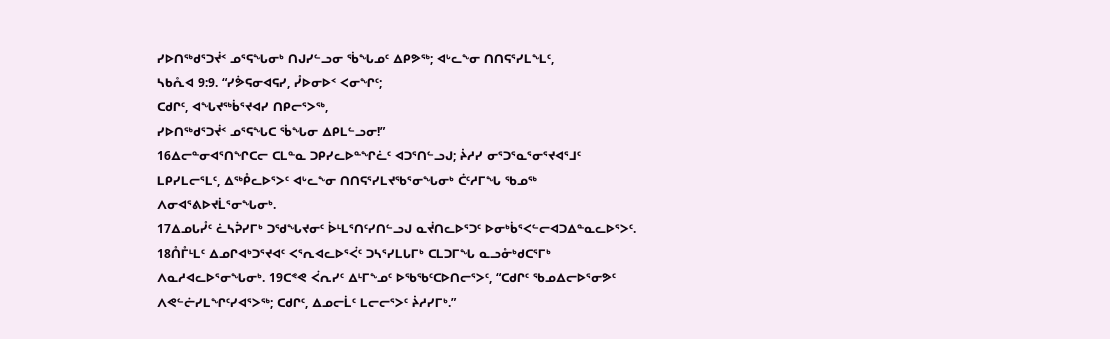ᓯᐅᑎᖅᑯᕐᑐᔫᑉ ᓄᕐᕋᖓᓂᒃ ᑎᒍᓯᓪᓗᓂ ᖄᖓᓄᑦ ᐃᑭᕗᖅ; ᐊᒡᓚᖕᓂ ᑎᑎᕋᕐᓯᒪᖕᒪᑦ,
ᓴᑲᕅᐊ 9:9. “ᓯᕘᕋᓂᐊᕋᓯ, ᓮᐅᓂᐅᑉ ᐸᓂᖏᑦ;
ᑕᑯᒋᑦ, ᐊᖓᔪᖅᑳᕐᔪᐊᓯ ᑎᑭᓕᕐᐳᖅ,
ᓯᐅᑎᖅᑯᕐᑐᔫᑉ ᓄᕐᕋᖓᑕ ᖄᖓᓂ ᐃᑭᒪᓪᓗᓂ!”
16ᐃᓕᓐᓂᐊᕐᑎᖏᑕᓕ ᑕᒪᓐᓇ ᑐᑭᓯᓚᐅᓐᖏᓛᑦ ᐊᑐᕐᑎᓪᓗᒍ; ᔩᓱᓯ ᓂᕐᑐᕐᓇᕐᓂᕐᔪᐊᕐᒧᑦ ᒪᑭᓯᒪᓕᕐᒪᑦ, ᐃᖅᑬᓚᐅᕐᐳᑦ ᐊᒡᓚᖕᓂ ᑎᑎᕋᕐᓯᒪᔪᖃᕐᓂᖓᓂᒃ ᑖᑦᓱᒥᖓ ᖃᓄᖅ ᐱᓂᐊᕐᕕᐅᔪᒫᕐᓂᖓᓂᒃ.
17ᐃᓄᒐᓮᑦ ᓛᓴᕉᓯᒥᒃ ᑐᖁᖓᔪᓂᑦ ᐆᒻᒪᕐᑎᑦᓯᑎᓪᓗᒍ ᓇᔫᑎᓚᐅᕐᑐᑦ ᐅᓂᒃᑳᕐᐸᓪᓕᐊᑐᐃᓐᓇᓚᐅᕐᐳᑦ. 18ᑍᒤᒻᒪᑦ ᐃᓄᒋᐊᒃᑐᕐᔪᐊᑦ ᐸᕐᕆᐊᓚᐅᕐᐹᑦ ᑐᓴᕐᓯᒪᒐᒥᒃ ᑕᒪᑐᒥᖓ ᓇᓗᓁᒃᑯᑕᕐᒥᒃ ᐱᓇᓱᐊᓚᐅᕐᓂᖓᓂᒃ. 19ᑕᕝᕙ ᐹᕆᓯᑦ ᐃᒻᒥᖕᓄᑦ ᐅᖃᖃᑦᑕᐅᑎᓕᕐᐳᑦ, “ᑕᑯᒋᑦ ᖃᓄᐃᓕᐅᕐᓂᕗᑦ ᐱᕙᓪᓖᓯᒪᖏᑦᓯᐊᕐᐳᖅ; ᑕᑯᒋᑦ, ᐃᓄᓕᒫᑦ ᒪᓕᓕᕐᐳᑦ ᔩᓱᓯᒥᒃ.”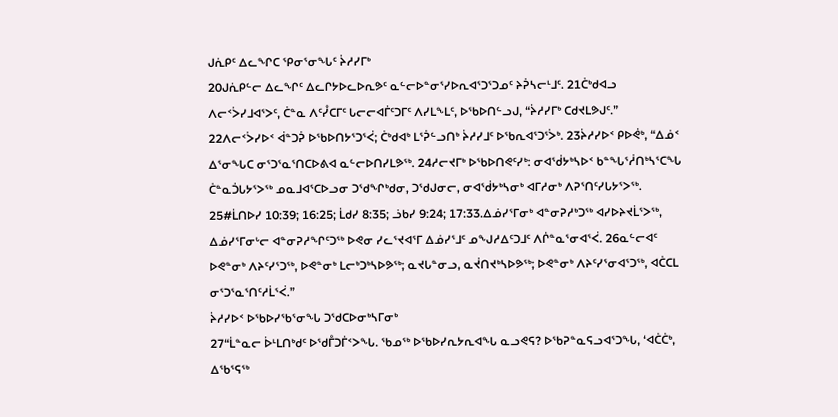ᒍᕇᑭᑦ ᐃᓚᖏᑕ ᕿᓂᕐᓂᖓᑦ ᔩᓱᓯᒥᒃ
20ᒍᕇᑭᓪᓕ ᐃᓚᖏᑦ ᐃᓚᒋᔭᐅᓚᐅᕆᕗᑦ ᓇᓪᓕᐅᓐᓂᕐᓯᐅᕆᐊᕐᑐᕐᑐᓄᑦ ᔨᕉᓴᓕᒻᒧᑦ. 21ᑖᒃᑯᐊᓗ ᐱᓕᑉᐴᓯᒧᐊᕐᐳᑦ, ᑖᓐᓇ ᐱᑦᓮᑕᒥᑦ ᒐᓕᓕᐊᒦᑦᑐᒥᑦ ᐱᓯᒪᖕᒪᑦ, ᐅᖃᐅᑎᓪᓗᒍ, “ᔩᓱᓯᒥᒃ ᑕᑯᔪᒪᕗᒍᑦ.”
22ᐱᓕᑉᐴᓯᐅᑉ ᐋᓐᑐᕉ ᐅᖃᐅᑎᔭᕐᑐᕐᐹ; ᑖᒃᑯᐊᒃ ᒪᕐᕉᓪᓗᑎᒃ ᔩᓱᓯᒧᑦ ᐅᖃᕆᐊᕐᑐᕐᐴᒃ. 23ᔩᓱᓯᐅᑉ ᑭᐅᕚᒃ, “ᐃᓅᑉ ᐃᕐᓂᖓᑕ ᓂᕐᑐᕐᓇᕐᑎᑕᐅᕕᐊ ᓇᓪᓕᐅᑎᓯᒪᕗᖅ. 24ᓱᓕᔪᒥᒃ ᐅᖃᐅᑎᕙᑦᓯᒃ: ᓂᐊᖂᔭᒃᓴᐅᑉ ᑲᓐᖓᕐᓲᑎᒃᓴᕐᑕᖓ ᑖᓐᓇᑑᒐᔭᕐᐳᖅ ᓄᓇᒧᐊᕐᑕᐅᓗᓂ ᑐᖁᖏᒃᑯᓂ, ᑐᖁᒍᓂᓕ, ᓂᐊᖂᔭᒃᓴᓂᒃ ᐊᒥᓱᓂᒃ ᐱᕈᕐᑎᑦᓯᒐᔭᕐᐳᖅ. 25#ᒫᑎᐅᓯ 10:39; 16:25; ᒫᑯᓯ 8:35; ᓘᑲᓯ 9:24; 17:33.ᐃᓅᓯᕐᒥᓂᒃ ᐊᓐᓂᕈᓱᒃᑐᖅ ᐊᓯᐅᔨᔪᒫᕐᐳᖅ, ᐃᓅᓯᕐᒥᓂᒡᓕ ᐊᓐᓂᕈᓱᖏᑦᑐᖅ ᐅᕙᓂ ᓯᓚᕐᔪᐊᕐᒥ ᐃᓅᓯᕐᒧᑦ ᓄᖑᓱᐃᑦᑐᒧᑦ ᐱᒌᓐᓇᕐᓂᐊᕐᐹ. 26ᓇᓪᓕᐊᑦ ᐅᕙᓐᓂᒃ ᐱᔨᑦᓯᕐᑐᖅ, ᐅᕙᓐᓂᒃ ᒪᓕᒃᑐᒃᓴᐅᕗᖅ; ᓇᔪᒐᓐᓂᓗ, ᓇᔫᑎᔪᒃᓴᐅᕗᖅ; ᐅᕙᓐᓂᒃ ᐱᔨᑦᓯᕐᓂᐊᕐᑐᖅ, ᐊᑖᑕᒪ ᓂᕐᑐᕐᓇᕐᑎᑦᓱᒫᕐᐹ.”
ᔩᓱᓯᐅᑉ ᐅᖃᐅᓯᖃᕐᓂᖓ ᑐᖁᑕᐅᓂᒃᓴᒥᓂᒃ
27“ᒫᓐᓇᓕ ᐆᒻᒪᑎᒃᑯᑦ ᐅᖁᒤᑐᒦᑉᐳᖓ. ᖃᓄᖅ ᐅᖃᐅᓯᕆᔭᕆᐊᖓ ᓇᓗᕙᕋ? ᐅᖃᕈᓐᓇᕋᓗᐊᕐᑐᖓ, ‘ᐊᑖᑖᒃ, ᐃᖃᕐᕋᖅ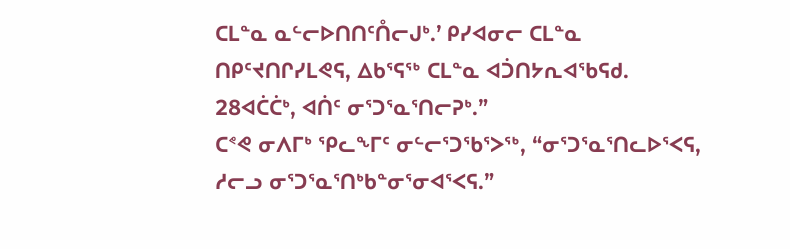ᑕᒪᓐᓇ ᓇᓪᓕᐅᑎᑎᑦᑍᓕᒍᒃ.’ ᑭᓯᐊᓂᓕ ᑕᒪᓐᓇ ᑎᑭᑦᔪᑎᒋᓯᒪᕙᕋ, ᐃᑲᕐᕋᖅ ᑕᒪᓐᓇ ᐊᑑᑎᔭᕆᐊᖃᕋᑯ. 28ᐊᑖᑖᒃ, ᐊᑏᑦ ᓂᕐᑐᕐᓇᕐᑎᓕᕈᒃ.”
ᑕᕝᕙ ᓂᐱᒥᒃ ᕿᓚᖕᒥᑦ ᓂᓪᓕᕐᑐᖃᕐᐳᖅ, “ᓂᕐᑐᕐᓇᕐᑎᓚᐅᕐᐸᕋ, ᓱᓕᓗ ᓂᕐᑐᕐᓇᕐᑎᒃᑲᓐᓂᕐᓂᐊᕐᐸᕋ.”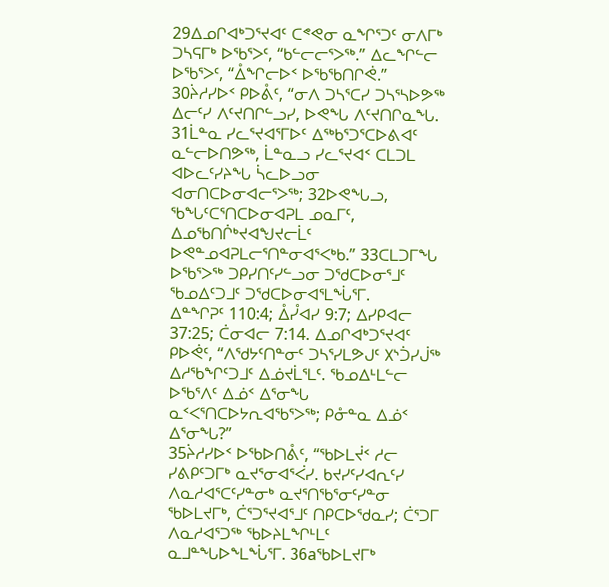29ᐃᓄᒋᐊᒃᑐᕐᔪᐊᑦ ᑕᕝᕙᓂ ᓇᖏᕐᑐᑦ ᓂᐱᒥᒃ ᑐᓴᕋᒥᒃ ᐅᖃᕐᐳᑦ, “ᑲᓪᓕᓕᕐᐳᖅ.” ᐃᓚᖏᓪᓕ ᐅᖃᕐᐳᑦ, “ᐂᖏᓕᐅᑉ ᐅᖃᖃᑎᒋᕚ.”
30ᔩᓱᓯᐅᑉ ᑭᐅᕔᑦ, “ᓂᐱ ᑐᓴᕐᑕᓯ ᑐᓴᕐᓴᐅᕗᖅ ᐃᓕᑦᓯ ᐱᑦᔪᑎᒋᓪᓗᓯ, ᐅᕙᖓ ᐱᑦᔪᑎᒋᓇᖓ. 31ᒫᓐᓇ ᓯᓚᕐᔪᐊᕐᒥᐅᑦ ᐃᖅᑲᕐᑐᕐᑕᐅᕕᐊᑦ ᓇᓪᓕᐅᑎᕗᖅ, ᒫᓐᓇᓗ ᓯᓚᕐᔪᐊᑉ ᑕᒪᑐᒪ ᐊᐅᓚᑦᓯᔨᖓ ᓵᓚᐅᓗᓂ ᐊᓂᑎᑕᐅᓂᐊᓕᕐᐳᖅ; 32ᐅᕙᖓᓗ, ᖃᖓᑦᑕᕐᑎᑕᐅᓂᐊᕈᒪ ᓄᓇᒥᑦ, ᐃᓄᖃᑎᒌᒃᔪᐊᖑᔪᓕᒫᑦ ᐅᕙᓐᓄᐊᕈᒪᓕᕐᑎᓐᓂᐊᕐᐸᒃᑲ.” 33ᑕᒪᑐᒥᖓ ᐅᖃᕐᐳᖅ ᑐᑭᓯᑎᑦᓯᓪᓗᓂ ᑐᖁᑕᐅᓂᕐᒧᑦ ᖃᓄᐃᑦᑐᒧᑦ ᑐᖁᑕᐅᓂᐊᕐᒪᖔᕐᒥ.
ᐃᓐᖏᕈᑦ 110:4; ᐂᓮᐊᓯ 9:7; ᐃᓯᑭᐊᓕ 37:25; ᑖᓂᐊᓕ 7:14. ᐃᓄᒋᐊᒃᑐᕐᔪᐊᑦ ᑭᐅᕚᑦ, “ᐱᖁᔭᑦᑎᓐᓂᑦ ᑐᓴᕐᓯᒪᕗᒍᑦ ᙭ᔅᑑᓯᒎᖅ ᐃᓱᖃᖏᑦᑐᒧᑦ ᐃᓅᔪᒫᕐᒪᑦ. ᖃᓄᐃᒻᒪᓪᓕ ᐅᖃᕐᐱᑦ ᐃᓅᑉ ᐃᕐᓂᖓ ᓇᑉᐸᕐᑎᑕᐅᔭᕆᐊᖃᕐᐳᖅ; ᑭᓁᓐᓇ ᐃᓅᑉ ᐃᕐᓂᖓ?”
35ᔩᓱᓯᐅᑉ ᐅᖃᐅᑎᕔᑦ, “ᖃᐅᒪᔫᑉ ᓱᓕ ᓯᕕᑭᑦᑐᒥᒃ ᓇᔪᕐᓂᐊᕐᐹᓯ. ᑲᔪᓯᑦᓯᐊᕆᑦᓯ ᐱᓇᓱᐊᕐᑕᑦᓯᓐᓂᒃ ᓇᔪᕐᑎᖃᕐᓂᑦᓯᓐᓂ ᖃᐅᒪᔪᒥᒃ, ᑖᕐᑐᕐᔪᐊᕐᒧᑦ ᑎᑭᑕᐅᖁᓇᓯ; ᑖᕐᑐᒥ ᐱᓇᓱᐊᕐᑐᖅ ᖃᐅᔨᒪᖏᒻᒪᑦ ᓇᒧᓐᖓᐅᖕᒪᖔᕐᒥ. 36aᖃᐅᒪᔪᒥᒃ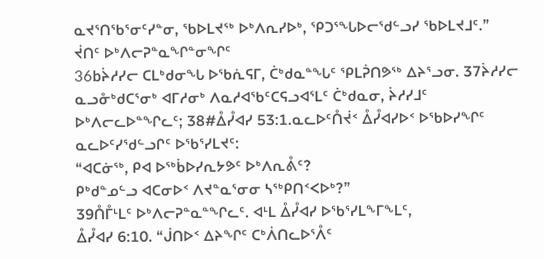ᓇᔪᕐᑎᖃᕐᓂᑦᓯᓐᓂ, ᖃᐅᒪᔪᖅ ᐅᒃᐱᕆᓯᐅᒃ, ᕿᑐᕐᖓᐅᓕᖁᓪᓗᓯ ᖃᐅᒪᔪᒧᑦ.”
ᔫᑎᑦ ᐅᒃᐱᓕᕈᓐᓇᖏᓐᓂᖏᑦ
36bᔩᓱᓯᓕ ᑕᒪᒃᑯᓂᖓ ᐅᖃᕇᕋᒥ, ᑖᒃᑯᓇᓐᖓᑦ ᕿᒪᕉᑎᕗᖅ ᐃᔨᕐᓗᓂ. 37ᔩᓱᓯᓕ ᓇᓗᓁᒃᑯᑕᕐᓂᒃ ᐊᒥᓱᓂᒃ ᐱᓇᓱᐊᖃᑦᑕᕋᓗᐊᕐᒪᑦ ᑖᒃᑯᓇᓂ, ᔩᓱᓯᒧᑦ ᐅᒃᐱᓕᓚᐅᓐᖏᓚᑦ; 38#ᐂᓮᐊᓯ 53:1.ᓇᓚᐅᑦᑍᔫᑉ ᐂᓮᐊᓯᐅᑉ ᐅᖃᐅᓯᖏᑦ ᓇᓚᐅᑦᓯᖁᓪᓗᒋᑦ ᐅᖃᕐᓯᒪᔪᑦ:
“ᐊᑕᓃᖅ, ᑭᐊ ᐅᖅᑳᐅᓯᕆᔭᕗᑦ ᐅᒃᐱᕆᕔᑦ?
ᑭᒃᑯᓐᓄᓪᓗ ᐊᑕᓂᐅᑉ ᐱᔪᓐᓇᕐᓂᓂ ᓴᖅᑭᑎᑉᐸᐅᒃ?”
39ᑍᒤᒻᒪᑦ ᐅᒃᐱᓕᕈᓐᓇᓐᖏᓚᑦ. ᐊᒻᒪ ᐂᓮᐊᓯ ᐅᖃᕐᓯᒪᖕᒥᖕᒪᑦ,
ᐂᓮᐊᓯ 6:10. “ᒎᑎᐅᑉ ᐃᔨᖏᑦ ᑕᒃᐲᑎᓚᐅᕐᐰᑦ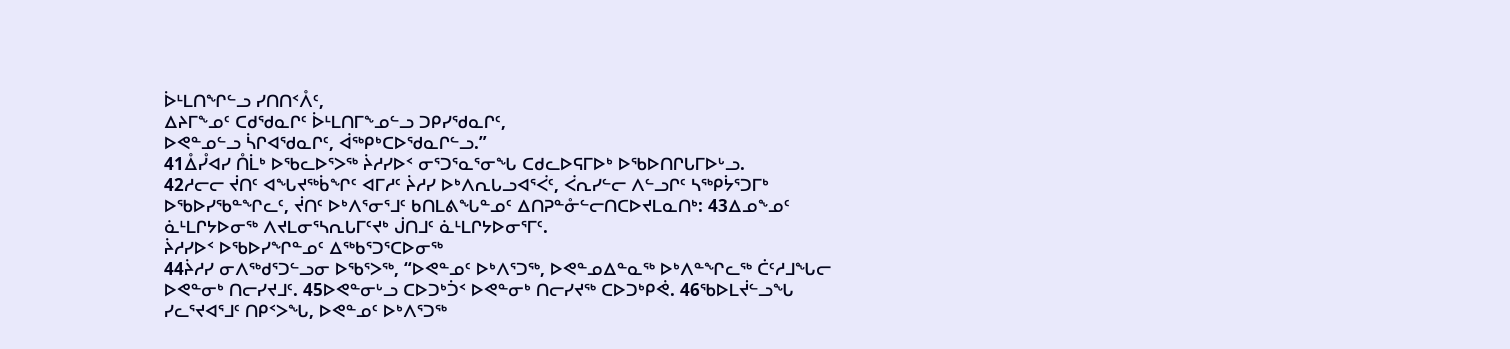ᐆᒻᒪᑎᖏᓪᓗ ᓯᑎᑎᑉᐰᑦ,
ᐃᔨᒥᖕᓄᑦ ᑕᑯᖁᓇᒋᑦ ᐆᒻᒪᑎᒥᖕᓄᓪᓗ ᑐᑭᓯᖁᓇᒋᑦ,
ᐅᕙᓐᓄᓪᓗ ᓵᒋᐊᖁᓇᒋᑦ, ᐋᖅᑭᒃᑕᐅᖁᓇᒋᓪᓗ.”
41ᐂᓮᐊᓯ ᑍᒫᒃ ᐅᖃᓚᐅᕐᐳᖅ ᔩᓱᓯᐅᑉ ᓂᕐᑐᕐᓇᕐᓂᖓ ᑕᑯᓚᐅᕋᒥᐅᒃ ᐅᖃᐅᑎᒋᒐᒥᐅᒡᓗ.
42ᓱᓕᓕ ᔫᑎᑦ ᐊᖓᔪᖅᑳᖏᑦ ᐊᒥᓱᑦ ᔩᓱᓯ ᐅᒃᐱᕆᒐᓗᐊᕐᐹᑦ, ᐹᕆᓯᓪᓕ ᐱᓪᓗᒋᑦ ᓴᖅᑭᔮᕐᑐᒥᒃ ᐅᖃᐅᓯᖃᓐᖏᓚᑦ, ᔫᑎᑦ ᐅᒃᐱᕐᓂᕐᒧᑦ ᑲᑎᒪᕕᖓᓐᓄᑦ ᐃᑎᕈᓐᓁᓪᓕᑎᑕᐅᔪᒪᓇᑎᒃ: 43ᐃᓄᖕᓄᑦ ᓈᒻᒪᒋᔭᐅᓂᖅ ᐱᔪᒪᓂᕐᓴᕆᒐᒥᑦᔪᒃ ᒎᑎᒧᑦ ᓈᒻᒪᒋᔭᐅᓂᕐᒥᑦ.
ᔩᓱᓯᐅᑉ ᐅᖃᐅᓯᖏᓐᓄᑦ ᐃᖅᑲᕐᑐᕐᑕᐅᓂᖅ
44ᔩᓱᓯ ᓂᐱᖅᑯᕐᑐᓪᓗᓂ ᐅᖃᕐᐳᖅ, “ᐅᕙᓐᓄᑦ ᐅᒃᐱᕐᑐᖅ, ᐅᕙᓐᓄᐃᓐᓇᖅ ᐅᒃᐱᓐᖏᓚᖅ ᑖᑦᓱᒧᖓᓕ ᐅᕙᓐᓂᒃ ᑎᓕᓯᔪᒧᑦ. 45ᐅᕙᓐᓂᒡᓗ ᑕᐅᑐᒃᑑᑉ ᐅᕙᓐᓂᒃ ᑎᓕᓯᔪᖅ ᑕᐅᑐᒃᑭᕚ. 46ᖃᐅᒪᔫᓪᓗᖓ ᓯᓚᕐᔪᐊᕐᒧᑦ ᑎᑭᑉᐳᖓ, ᐅᕙᓐᓄᑦ ᐅᒃᐱᕐᑐᖅ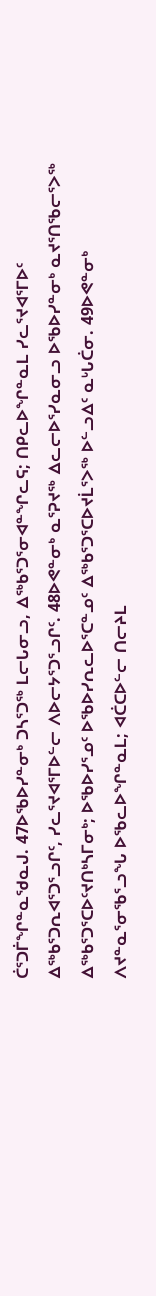ᑖᕐᑐᒦᖏᓐᓇᖁᓇᒍ. 47ᐅᖃᐅᓯᓐᓂᒃ ᑐᓴᕐᑐᖅ ᒪᓕᒐᓂᓗ, ᐃᖅᑲᕐᑐᕐᓂᐊᓐᖏᓚᕋ; ᑎᑭᓚᐅᖏᓐᓇᒪ ᓯᓚᕐᔪᐊᕐᒥᐅᑦ ᐃᖅᑲᕐᑐᕆᐊᕐᑐᕐᓗᒋᑦ, ᓯᓚᕐᔪᐊᕐᒥᐅᓪᓕ ᐱᐅᓕᔭᕐᑐᕐᓗᒋᑦ. 48ᐅᕙᓐᓂᒃ ᓇᕐᕈᔪᖅ ᐃᓚᓕᐅᕐᓯᓇᓂᓗ ᐅᖃᐅᓯᓐᓂᒃ ᓇᔪᕐᑎᖃᓕᕐᐳᖅ ᐃᖅᑲᕐᑐᕐᑕᐅᑦᔪᑎᒃᓴᒥᓂᒃ; ᐅᖃᐅᓯᕐᓄᑦ ᐅᖃᐅᓯᕆᓚᐅᕐᑕᓐᓄᑦ ᐃᖅᑲᕐᑐᕐᑕᐅᔪᒫᕐᐳᖅ ᐅᓪᓗᐃᑦ ᓇᒡᒐᑖᓂ. 49ᐅᕙᓐᓂᒃ ᐱᔪᓐᓇᕐᓂᖃᕐᓗᖓ ᐅᖃᓚᐅᖏᓐᓇᒪ; ᐊᑖᑕᐅᓪᓕ ᑎᓕᔨᒪ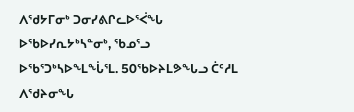ᐱᖁᔭᒥᓂᒃ ᑐᓂᓯᕕᒋᓚᐅᕐᐹᖓ ᐅᖃᐅᓯᕆᔭᒃᓴᓐᓂᒃ, ᖃᓄᕐᓗ ᐅᖃᕐᑐᒃᓴᐅᖕᒪᖔᕐᒪ. 50ᖃᐅᔨᒪᕗᖓᓗ ᑖᑦᓱᒪ ᐱᖁᔨᓂᖓ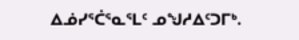ᐃᓅᓯᕐᑖᕐᓇᕐᒪᑦ ᓄᖑᓱᐃᑦᑐᒥᒃ.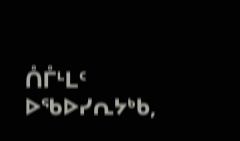ᑍᒤᒻᒪᑦ ᐅᖃᐅᓯᕆᔭᒃᑲ,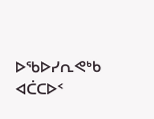ᐅᖃᐅᓯᕆᕙᒃᑲ ᐊᑖᑕᐅᑉ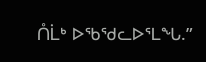ᑍᒫᒃ ᐅᖃᖁᓚᐅᕐᒪᖓ.”